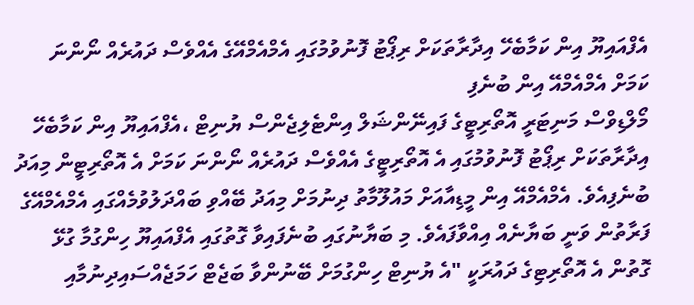އެފްއައިޔޫ އިން ކަމާބެހޭ އިދާރާތަކަށް ރިޕޯޓު ފޮނުވުމުގައި އެމްއެމްއޭގެ އެއްވެސް ދައުރެއް ނޯންނަ ކަމަށް އެމްއެމްއޭ އިން ބުނެފި
މޯލްޑިވްސް މަނިޓަރީ އޮތޯރިޓީގެ ފައިނޭންޝަލް އިންޓެލިޖެންސް ޔުނިޓް ،އެފްއައިޔޫ އިން ކަމާބެހޭ އިދާރާތަކަށް ރިޕޯޓު ފޮނުވުމުގައި އެ އޮތޯރިޓީގެ އެއްވެސް ދައުރެއް ނޯންނަ ކަމަށް އެ އޮތޯރިޓީން މިއަދު ބުނެފިއެވެ. އެމްއެމްއޭ އިން މީޑިއާއަށް މައުލޫމާތު ދިނުމަށް މިއަދު ބޭއްވި ބައްދަލުވުމެއްގައި އެމްއެމްއޭގެ ފަރާތުން ވަނީ ބަޔާނެއް އިއްވާފައެވެ. މި ބަޔާނުގައި ބުނެފައިވާ ގޮތުގައި އެފްއައިޔޫ ހިންގުމާ ގުޅޭ ގޮތުން އެ އޮތޯރިޓިގެ ދައުރަކީ "އެ ޔުނިޓް ހިންގުމަށް ބޭނުންވާ ބަޖެޓް ހަމަޖެއްސައިދިނުމާއި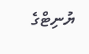ޔުނިޓްގެ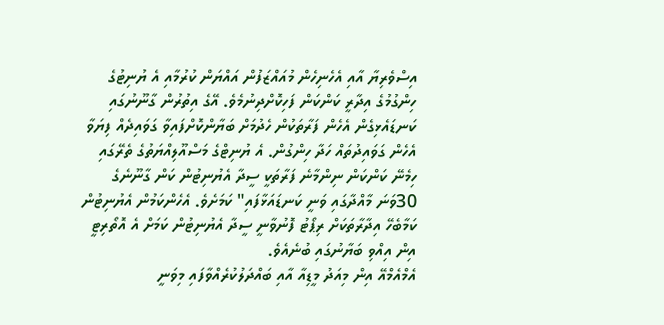އިސްވެރިޔާ އާއި އެހެނިހެން މުއައްޒަފުން އައްޔަން ކުރުމާއި އެ ޔުނިޓުގެ ހިންގުމުގެ އިދާރީ ކަންކަން ފަހިކޮށްދިނުމެވެ. އޭގެ އިތުރުން ގާނޫނުގައި ކަނޑައެޅިގެން އެހެން ފަރާތަކުން ހެދުމަށް ބަޔާންކޮށްފައިވާ ގަވައިދެއް ފިޔަވާ އެހެން ގަވައިދުތައް ހަދާ ހިންގުން. އެ ޔުނިޓްގެ މަސްއޫލިއްޔަތުގެ ތެރޭގައި ހިމެނޭ ކަންކަން ނިންމާނެ ފަރާތަކީ ސީދާ އެޔުނިޓުން ކަން ގާނޫނެގެ 30ވަނަ މާއްދާގައި ވަނީ ކަނޑައަޅާފައި" ކަމަށެވެ. އެހެންކަމުން އެޔުނިޓުން ކަމާބެހޭ އިދާރާތަކަށް ރިޕޯޓު ފޮނުވާނީ ސީދާ އެޔުނިޓުން ކަމަށް އެ އޮތޯރިޓީ އިން އިއްވި ބަޔާނުގައި ބުނެއެވެ.
އެމްއެމްއޭ އިން މިއަދު މީޑިއާ އާއި ބައްދަލުކުރެއްވާފައި މިވަނީ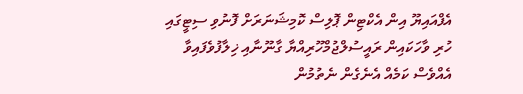އެފްއައިޔޫ އިން އެކްޓިން ޕޮލިސް ކޮމިޝަނަރަށް ފޮނުވި ސިޓީގައި ހުރި ވާހަކައިން ރައީސުލްޖުމްހޫރިއްޔާ ގާނޫނާއި ޚިލާފުވެފައިވާ އެއްވެސް ކަމެއް އެނެގެން ނެތުމުން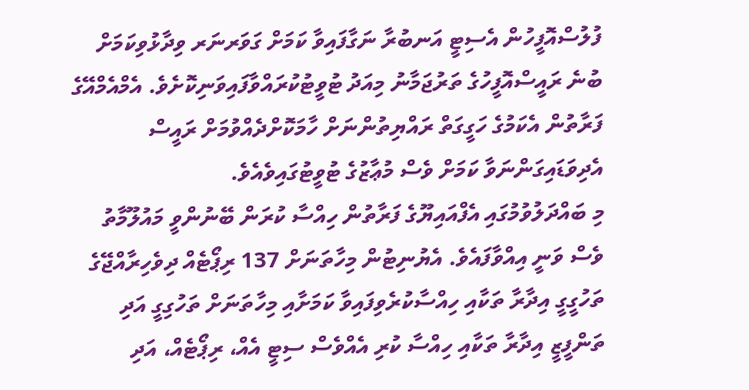ފުލުސްއޮފީހުން އެސިޓީ އަނބުރާ ނަގާފައިވާ ކަމަށް ގަވަރނަރ ވިދާޅުވިކަމަށް ބުނެ ރައީސްއޮފީހުގެ ތަރުޖަމާނު މިއަދު ޓުވީޓުކުރައްވާފައިވަނިކޮށެވެ. އެމްއެމްއޭގެ ފަރާތުން އެކަމުގެ ހަގީގަތް ރައްޔިތުންނަށް ހާމަކޮށްދެއްވުމަށް ރައީސް އެދިވަޑައިގަންނަވާ ކަމަށް ވެސް މުޢާޒުގެ ޓުވީޓުގައިވެއެވެ.
މި ބައްދަލުވުމުގައި އެފްއައިޔޫގެ ފަރާތުން ހިއްސާ ކުރަން ބޭނުންވީ މައުލޫމާތު ވެސް ވަނީ އިއްވާފައެވެ. އެޔުނިޓުން މިހާތަނަށް 137 ރިޕޯޓެއް ދިވެހިރާއްޖޭގެ ތަހުގީގީ އިދާރާ ތަކާއި ހިއްސާކުރެވިފައިވާ ކަމަށާއި މިހާތަނަށް ތަހުގިގީ އަދި ތަންފީޒީ އިދާރާ ތަކާއި ހިއްސާ ކުރި އެއްވެސް ސިޓީ އެއް، ރިޕޯޓެއް، އަދި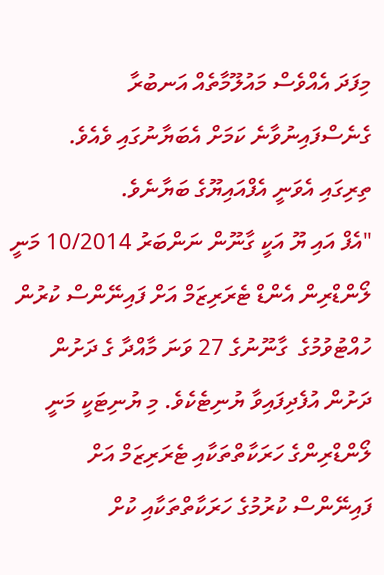މިފަދަ އެއްވެސް މައުލޫމާތެއް އަނބުރާ ގެނެސްފައިނުވާނެ ކަމަށް އެބަޔާނުގައި ވެއެވެ.
ތިރިގައި އެވަނީ އެފްއައިޔޫގެ ބަޔާނެވެ.
"އެފް އައި ޔޫ އަކީ ގާނޫން ނަންބަރު 10/2014 މަނީ ލޯންޑްރިން އެންޑް ޓެރަރިޒަމް އަށް ފައިނޭންސް ކުރުން ހުއްޓުވުމުގެ  ގާނޫނުގެ 27 ވަނަ މާއްދާ ގެ ދަށުން ދަށުން އުފެދިފައިވާ ޔުނިޓެކެވެ. މި ޔުނިޓަކީ މަނީ ލޯންޑްރިންގެ ހަރަކާތްތަކާއި ޓެރަރިޒަމް އަށް ފައިނޭންސް ކުރުމުގެ ހަރަކާތްތަކާއި ކުށް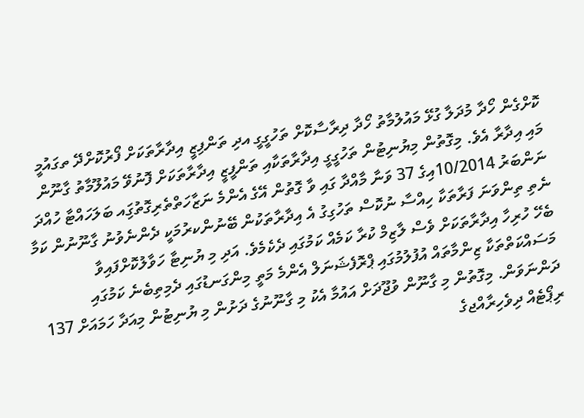ކޮށްގެން ހޯދާ މުދަލާ ގުޅޭ މައުލުމާތު ހޯދާ ދިރާސާކޮށް ތަހުގީގީ އދި ތަންފިޒީ އިދާރާތަކަށް ފޯރުކޮށްދޭ ތގައުމީ މައި އިދާރާ އެވެ. މިގޮތުން މިޔުނިޓުން ތަހުގީގީ އިދާރާތަކާއި ތަންފީޒީ އިދާރާތަކަށް ފޮނުވޭ މައުލޫމާތު ގާނޫން ނަންބަރު 10/2014އިގެ 37 ވަނާ މާއްދާ ގައި ވާ ގޮތުން އޭގެ އެންމެ ނަޒާހަތްތެރިގޮތުގަިއ ބަލަހައްޓާ ހުއްދަ ނެތި ތިންވަނަ ފަރާތަކާ ހިއްސާ ނުކޮސް ތަހުގިގު އެ އިދާރާތަކުން ބޭނުންކރުމަކީ ދެންނެވުނު ގާނޫނުން ކަމާ ބެހޭ ހުރިހާ އިދާރާތަކަށް ވެސް ލާޒިމް ކުރާ ކަމެއް ކަމުގައި ދެކެމެވެ. އަދި މި ޔުނިޓާ ހަވާލުކޮށްފައިވާ  މަސައްކަތްތަކާ ޒިންމާތައް އުފުލުމުގައި ޕްރޮފެޝަނަލް އެންމެ މަތީ މިންގަނޑުގައި ދެމިތިބެނެ ކަމުގައި ދަންނަވަން. މިގޮތުން މި ގާނޫން ވުޖޫދަށް އައުމާ އެކު މި ގާނޫނުގެ ދަށުން މި ޔުނިޓުން މިއަދާ ހަމައަށް 137 ރިޕޯޓެއް ދިވެހިރާއްޖގެ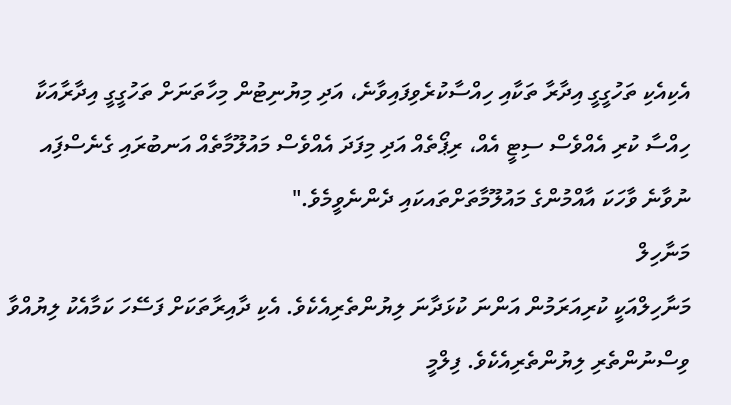އެކިއެކި ތަހުގީގީ އިދާރާ ތަކާއި ހިއްސާކުރެވިފައިވާނެ، އަދި މިޔުނިޓުން މިހާތަނަށް ތަހުގީގީ އިދާރާއަކާ ހިއްސާ ކުރި އެއްވެސް ސިޓީ އެއް، ރިޕޯތެއް އަދި މިފަދަ އެއްވެސް މައުލޫމާތެއް އަނބުރައި ގެނެސްފަިއ ނުވާނެ ވާހަކަ އާއްމުންގެ މައުލޫމާތަށްތައކައި ދެންނެވީމެވެ."
މަނާހިލް
މަނާހިލްއަކީ ކުރިއަރަމުން އަންނަ ކުޅަދާނަ ލިޔުންތެރިއެކެވެ. އެކި ދާއިރާތަކަށް ފަސޭހަ ކަމާއެކު ލިޔުއްވާ ވިސްނުންތެރި ލިޔުންތެރިއެކެވެ. ފިލްމީ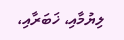ލިޔުމާއި، ޚަބަރާއި،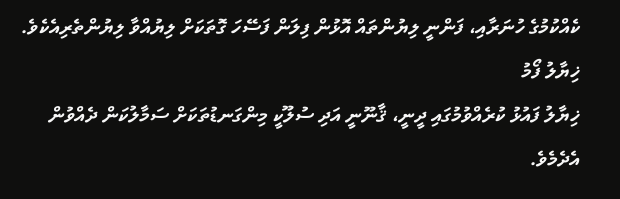ކެއްކުމުގެ ހުނަރާއި، ފަންނީ ލިޔުންތައް އޮޅުން ފިލަން ފަސޭހަ ގޮތަކަށް ލިޔުއްވާ ލިޔުންތެރިއެކެވެ.
ޚިޔާލު ފޯމު
ޚިޔާލު ފައުޅު ކުރެއްވުމުގައި ދީނީ، ޤާނޫނީ އަދި ސުލޫކީ މިންގަނޑުތަކަށް ސަމާލުކަން ދެއްވުން އެދެމެވެ.